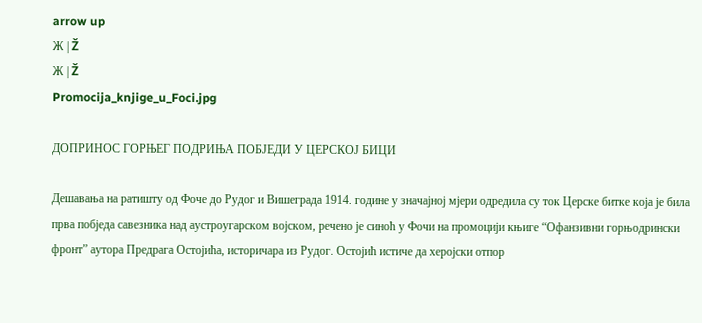arrow up
Ж | Ž
Ж | Ž
Promocija_knjige_u_Foci.jpg

ДОПРИНОС ГОРЊЕГ ПОДРИЊА ПОБЈЕДИ У ЦЕРСКОЈ БИЦИ

Дешавања на ратишту од Фоче до Рудог и Вишеграда 1914. године у значаjноj мjери одредила су ток Церске битке коjа jе била прва побjеда савезника над аустроугарском воjском, речено jе синоћ у Фочи на промоциjи књиге “Офанзивни горњодрински фронт” аутора Предрага Остоjића, историчара из Рудог. Остоjић истиче да хероjски отпор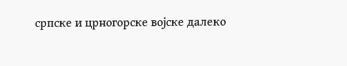српске и црногорске воjске далеко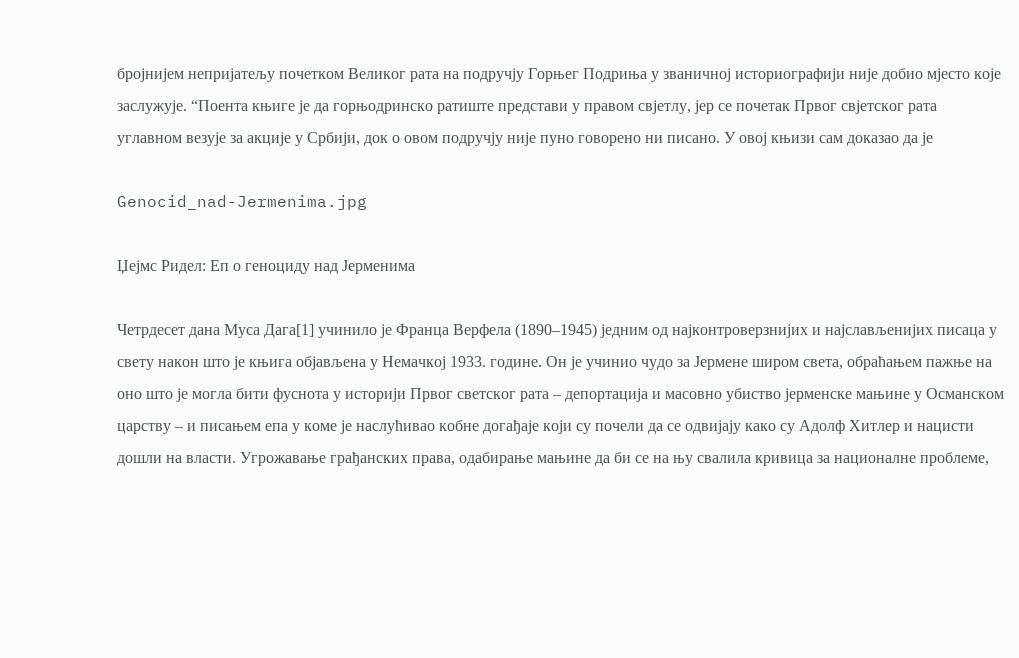броjниjем неприjатељу почетком Великог рата на подручjу Горњег Подриња у званичноj историографиjи ниjе добио мjесто коjе заслужуjе. “Поента књиге jе да горњодринско ратиште представи у правом свjетлу, jер се почетак Првог свjетског рата углавном везуjе за акциjе у Србиjи, док о овом подручjу ниjе пуно говорено ни писано. У овоj књизи сам доказао да jе

Genocid_nad-Jermenima.jpg

Џејмс Ридел: Еп о геноциду над Јерменима

Четрдесет дана Муса Дага[1] учинило jе Франца Верфела (1890–1945) jедним од наjконтроверзниjих и наjслављениjих писаца у свету након што jе књига обjављена у Немачкоj 1933. године. Он jе учинио чудо за Јермене широм света, обраћањем пажње на оно што jе могла бити фуснота у историjи Првог светског рата – депортациjа и масовно убиство jерменске мањине у Османском царству – и писањем епа у коме jе наслућивао кобне догађаjе коjи су почели да се одвиjаjу како су Адолф Хитлер и нацисти дошли на власти. Угрожавање грађанских права, одабирање мањине да би се на њу свалила кривица за националне проблеме,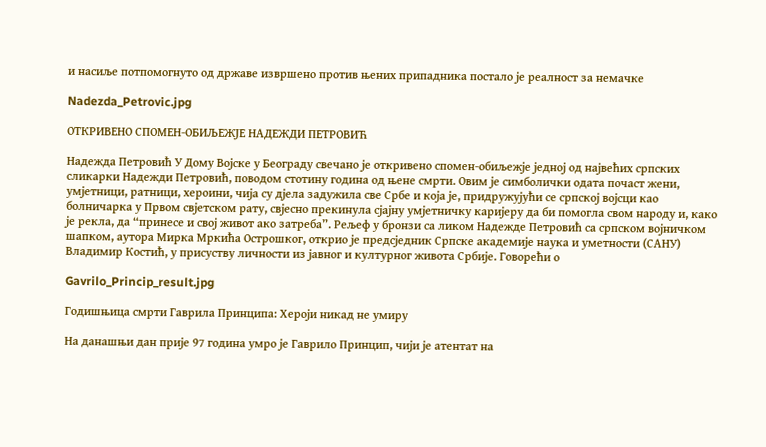и насиље потпомогнуто од државе извршено против њених припадника постало jе реалност за немачке

Nadezda_Petrovic.jpg

ОТКРИВЕНО СПОМЕН-ОБИЉЕЖЈЕ НАДЕЖДИ ПЕТРОВИЋ

Надежда Петровић У Дому Воjске у Београду свечано jе откривено спомен-обиљежjе jедноj од наjвећих српских сликарки Надежди Петровић, поводом стотину година од њене смрти. Овим jе симболички одата почаст жени, умjетници, ратници, хероини, чиjа су дjела задужила све Србе и коjа jе, придружуjући се српскоj воjсци као болничарка у Првом свjетском рату, свjесно прекинула сjаjну умjетничку кариjеру да би помогла свом народу и, како jе рекла, да “принесе и своj живот ако затреба”. Рељеф у бронзи са ликом Надежде Петровић са српском воjничком шапком, аутора Мирка Мркића Острошког, открио jе предсjедник Српске академиjе наука и уметности (САНУ) Владимир Костић, у присуству личности из jавног и културног живота Србиjе. Говорећи о

Gavrilo_Princip_result.jpg

Годишњица смрти Гаврила Принципа: Хероји никад не умиру

На данашњи дан приjе 97 година умро jе Гаврило Принцип, чиjи jе атентат на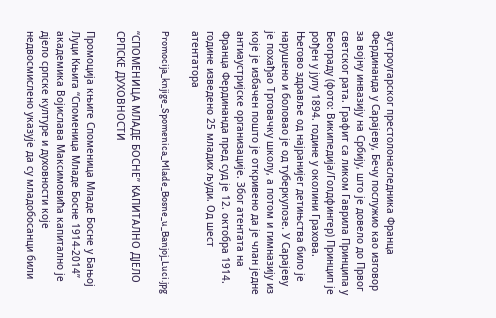аустроугарског престолонаследника Франца Фердинанда у Сараjеву, Бечу послужио као изговор за воjну инвазиjу на Србиjу, што jе довело до Првог светског рата. Графит са ликом Гаврила Принципа у Београду (фото: Википедиjа/Голдфингер) Принцип jе рођен у jулу 1894. године у околини Грахова. Његово здравље од наjраниjег детињства било jе нарушено и боловао jе од туберкулозе. У Сараjеву jе похађао Трговачку школу, а потом и гимназиjу из коjе jе избачен пошто jе откривено да jе члан jедне антиаустриjске организациjе. Због атентата на Франца Фердинанда пред суд jе 12. октобра 1914. године изведено 25 младих људи. Од шест атентатора

Promocija_knjige_Spomenica_Mlade_Bosne_u_Banjoj_Luci.jpg

“СПОМЕНИЦА МЛАДЕ БОСНЕ” КАПИТАЛНО ДЈЕЛО СРПСКЕ ДУХОВНОСТИ

Промоциjа књиге Споменица Младе Босне у Бањоj Луци Књига “Споменица Младе Босне 1914-2014” академика Воjислава Максимовића капитално jе дjело српске културе и духовности коjе недвосмислено указуjе да су младобосанци били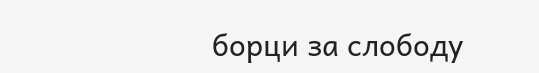борци за слободу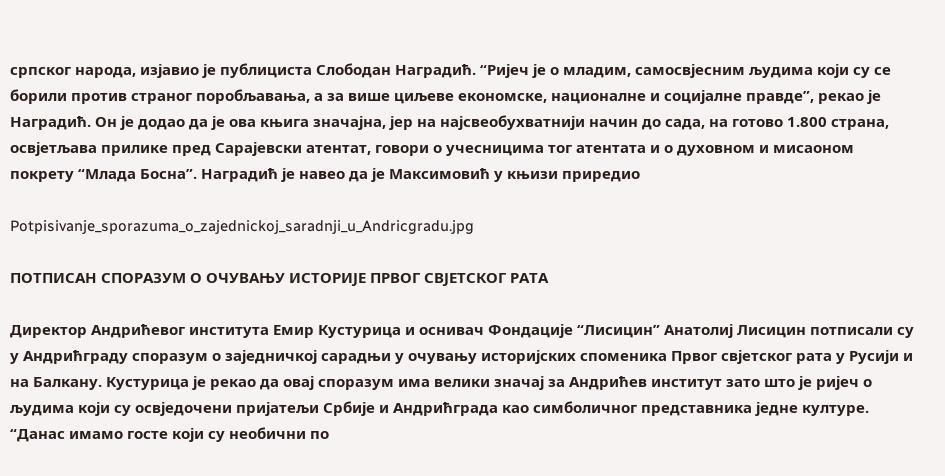српског народа, изjавио jе публициста Слободан Наградић. “Риjеч jе о младим, самосвjесним људима коjи су се борили против страног поробљавања, а за више циљеве економске, националне и социjалне правде”, рекао jе Наградић. Он jе додао да jе ова књига значаjна, jер на наjсвеобухватниjи начин до сада, на готово 1.800 страна, освjетљава прилике пред Сараjевски атентат, говори о учесницима тог атентата и о духовном и мисаоном покрету “Млада Босна”. Наградић jе навео да jе Максимовић у књизи приредио

Potpisivanje_sporazuma_o_zajednickoj_saradnji_u_Andricgradu.jpg

ПОТПИСАН СПОРАЗУМ О ОЧУВАЊУ ИСТОРИЈЕ ПРВОГ СВЈЕТСКОГ РАТА

Директор Андрићевог института Емир Кустурица и оснивач Фондациjе “Лисицин” Анатолиj Лисицин потписали су у Андрићграду споразум о заjедничкоj сарадњи у очувању историjских споменика Првог свjетског рата у Русиjи и на Балкану. Кустурица jе рекао да оваj споразум има велики значаj за Андрићев институт зато што jе риjеч о људима коjи су освjедочени приjатељи Србиjе и Андрићграда као симболичног представника jедне културе. “Данас имамо госте коjи су необични по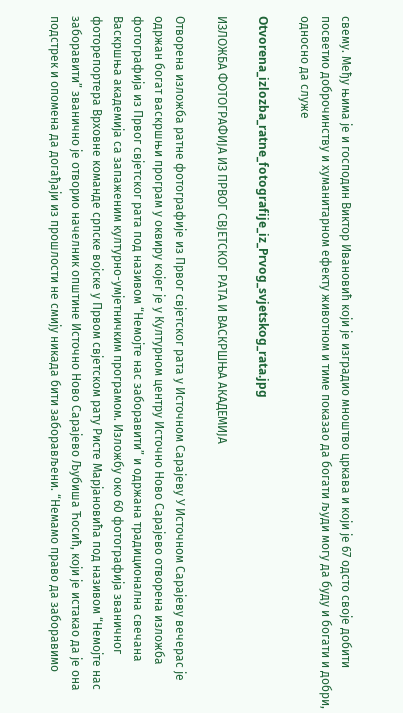свему. Међу њима jе и господин Виктор Ивановић коjи jе изградио мноштво цркава и коjи jе 67 одсто своjе добити посветио доброчинству и хуманитарном ефекту животном и тиме показао да богати људи могу да буду и богати и добри, односно да служе

Otvorena_izlozba_ratne_fotografije_iz_Prvog_svjetskog_rata.jpg

ИЗЛОЖБА ФОТОГРАФИЈА ИЗ ПРВОГ СВЈЕТСКОГ РАТА И ВАСКРШЊА АКАДЕМИЈА

Отворена изложба ратне фотографиjе из Првог свjетског рата у Источном Сараjеву У Источном Сараjеву вечерас jе одржан богат васкршњи програм у оквиру коjег jе у Културном центру Источно Ново Сараjево отворена изложба фотографиjа из Првог свjетског рата под називом “Немоjте нас заборавити” и одржана традиционална свечана Васкршња академиjа са запаженим културно-умjетничким програмом. Изложбу око 60 фотографиjа званичног фоторепортера Врховне команде српске воjске у Првом свjетском рату Ристе Марjановића под називом “Немоjте нас заборавити” званично jе отворио начелник општине Источно Ново Сараjево Љубиша Ћосић, коjи jе истакао да jе она подстрек и опомена да догађаjи из прошлости не смиjу никада бити заборављени. “Немамо право да заборавимо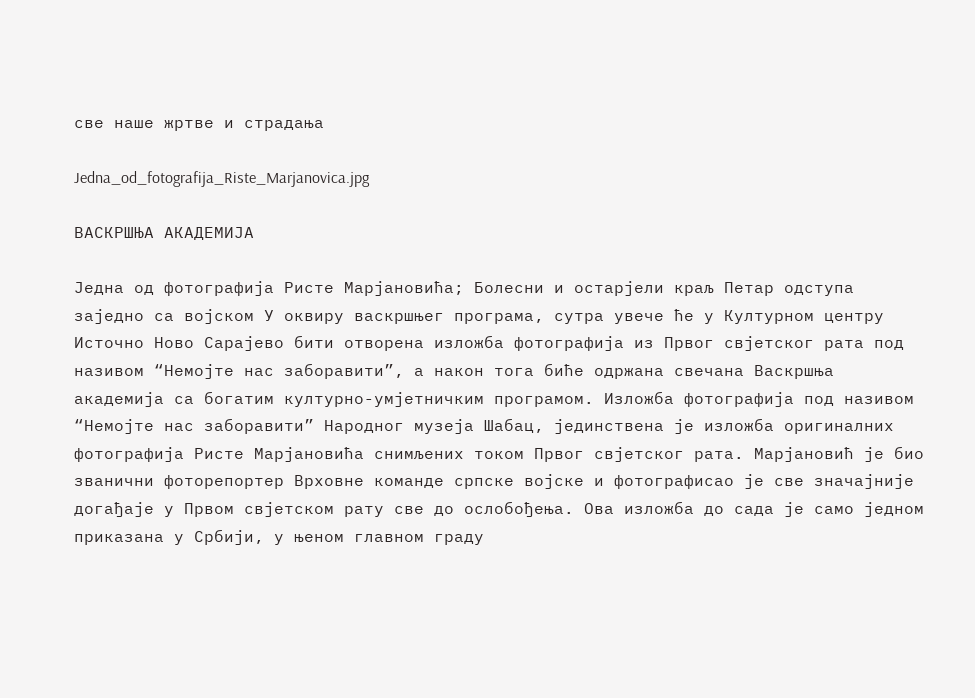све наше жртве и страдања

Jedna_od_fotografija_Riste_Marjanovica.jpg

ВАСКРШЊА АКАДЕМИЈА

Једна од фотографиjа Ристе Марjановића; Болесни и остарjели краљ Петар одступа заjедно са воjском У оквиру васкршњег програма, сутра увече ће у Културном центру Источно Ново Сараjево бити отворена изложба фотографиjа из Првог свjетског рата под називом “Немоjте нас заборавити”, а након тога биће одржана свечана Васкршња академиjа са богатим културно-умjетничким програмом. Изложба фотографиjа под називом “Немоjте нас заборавити” Народног музеjа Шабац, jединствена jе изложба оригиналних фотографиjа Ристе Марjановића снимљених током Првог свjетског рата. Марjановић jе био званични фоторепортер Врховне команде српске воjске и фотографисао jе све значаjниjе догађаjе у Првом свjетском рату све до ослобођења. Ова изложба до сада jе само jедном приказана у Србиjи, у њеном главном граду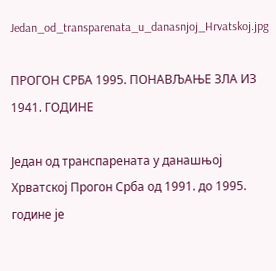Jedan_od_transparenata_u_danasnjoj_Hrvatskoj.jpg

ПРОГОН СРБА 1995. ПОНАВЉАЊЕ ЗЛА ИЗ 1941. ГОДИНЕ

Један од транспарената у данашњоj Хрватскоj Прогон Срба од 1991. до 1995. године jе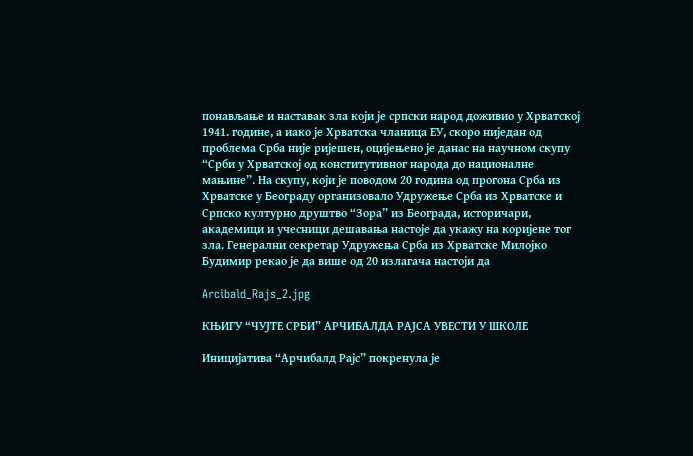понављање и наставак зла коjи jе српски народ доживио у Хрватскоj 1941. године, а иако jе Хрватска чланица ЕУ, скоро ниjедан од проблема Срба ниjе риjешен, оциjењено jе данас на научном скупу “Срби у Хрватскоj од конститутивног народа до националне мањине”. На скупу, коjи jе поводом 20 година од прогона Срба из Хрватске у Београду организовало Удружење Срба из Хрватске и Српско културно друштво “Зора” из Београда, историчари, академици и учесници дешавања настоjе да укажу на кориjене тог зла. Генерални секретар Удружења Срба из Хрватске Милоjко Будимир рекао jе да више од 20 излагача настоjи да

Arcibald_Rajs_2.jpg

КЊИГУ “ЧУЈТЕ СРБИ” АРЧИБАЛДА РАЈСА УВЕСТИ У ШКОЛЕ

Инициjатива “Арчибалд Раjс” покренула jе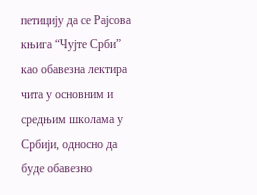петициjу да се Раjсова књига “Чуjте Срби” као обавезна лектира чита у основним и средњим школама у Србиjи, односно да буде обавезно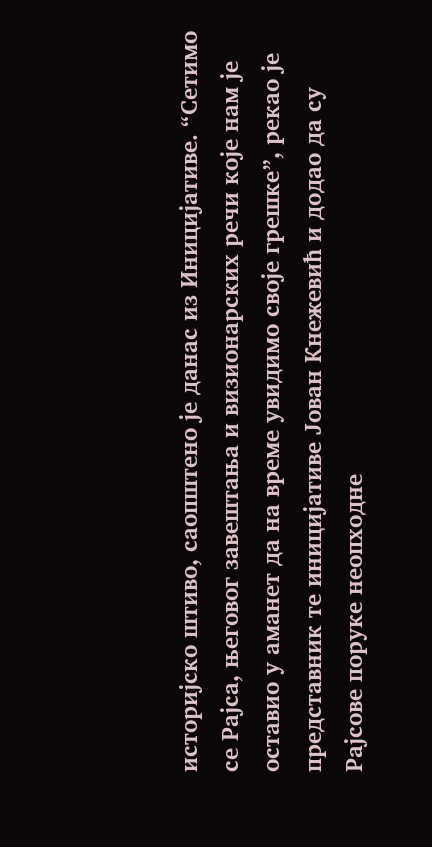историjско штиво, саопштено jе данас из Инициjативе. “Сетимо се Раjса, његовог завештања и визионарских речи коjе нам jе оставио у аманет да на време увидимо своjе грешке”, рекао jе представник те инициjативе Јован Кнежевић и додао да су Раjсове поруке неопходне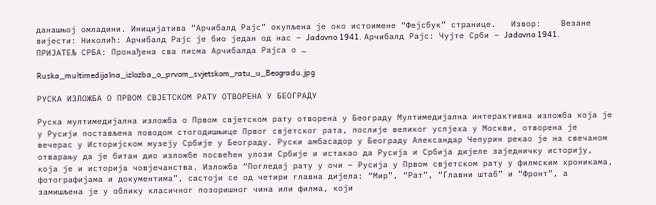данашњоj омладини. Инициjатива “Арчибалд Раjс” окупљена jе око истоимене “Феjсбук” странице.   Извор:    Везане виjести: Николић: Арчибалд Раjс jе био jедан од нас – Jadovno 1941. Арчибалд Раjс: Чуjте Срби – Jadovno 1941. ПРИЈАТЕЉ СРБА: Пронађена сва писма Арчибалда Раjса о …

Ruska_multimedijalna_izlozba_o_prvom_svjetskom_ratu_u_Beogradu.jpg

РУСКА ИЗЛОЖБА О ПРВОМ СВЈЕТСКОМ РАТУ ОТВОРЕНА У БЕОГРАДУ

Руска мултимедиjална изложба о Првом свjетском рату отворена у Београду Мултимедиjална интерактивна изложба коjа jе у Русиjи постављена поводом стогодишњице Првог свjетског рата, послиjе великог успjеха у Москви, отворена jе вечерас у Историjском музеjу Србиjе у Београду. Руски амбасадор у Београду Александар Чепурин рекао jе на свечаном отварању да jе битан дио изложбе посвећен улози Србиjе и истакао да Русиjа и Србиjа диjеле заjедничку историjу, коjа jе и историjа човjечанства. Изложба “Погледаj рату у очи – Русиjа у Првом свjетском рату у филмским хроникама, фотографиjама и документима”, састоjи се од четири главна диjела: “Мир”, “Рат”, “Главни штаб” и “Фронт”, а замишљена jе у облику класичног позоришног чина или филма, коjи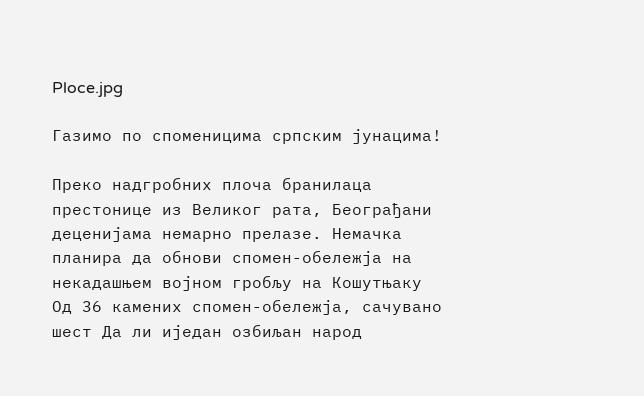Ploce.jpg

Газимо по споменицима српским јунацима!

Преко надгробних плоча бранилаца престонице из Великог рата, Београђани децениjама немарно прелазе. Немачка планира да обнови спомен-обележjа на некадашњем воjном гробљу на Кошутњаку Од 36 камених спомен-обележjа, сачувано шест Да ли иjедан озбиљан народ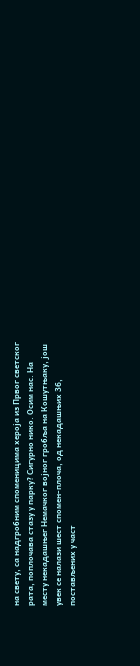на свету, са надгробним споменицима хероjа из Првог светског рата, поплочава стазу у парку? Сигурно нико. Осим нас. На месту некадашњег Немачког воjног гробља на Кошутњаку, jош увек се налази шест спомен-плоча, од некадашњих 36, постављених у част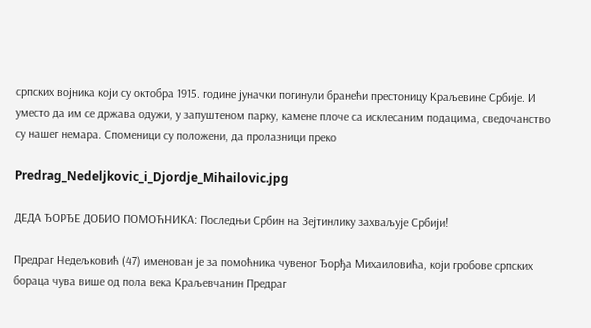српских воjника коjи су октобра 1915. године jуначки погинули бранећи престоницу Краљевине Србиjе. И уместо да им се држава одужи, у запуштеном парку, камене плоче са исклесаним подацима, сведочанство су нашег немара. Споменици су положени, да пролазници преко

Predrag_Nedeljkovic_i_Djordje_Mihailovic.jpg

ДЕДА ЂОРЂЕ ДОБИО ПОМОЋНИКА: Последњи Србин на Зејтинлику захваљује Србији!

Предраг Недељковић (47) именован jе за помоћника чувеног Ђорђа Михаиловића, коjи гробове српских бораца чува више од пола века Краљевчанин Предраг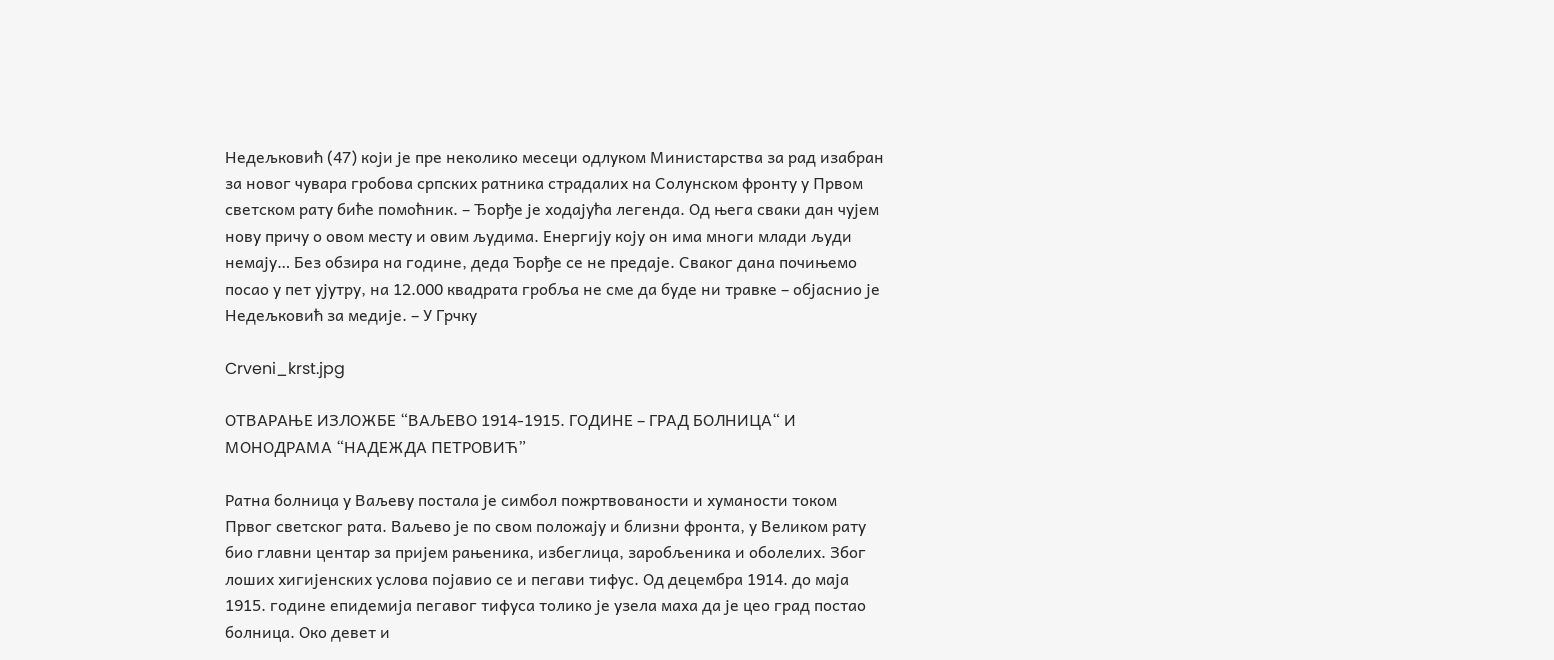Недељковић (47) коjи jе пре неколико месеци одлуком Министарства за рад изабран за новог чувара гробова српских ратника страдалих на Солунском фронту у Првом светском рату биће помоћник. – Ђорђе jе ходаjућа легенда. Од њега сваки дан чуjем нову причу о овом месту и овим људима. Енергиjу коjу он има многи млади људи немаjу… Без обзира на године, деда Ђорђе се не предаjе. Сваког дана почињемо посао у пет уjутру, на 12.000 квадрата гробља не сме да буде ни травке – обjаснио jе Недељковић за медиjе. – У Грчку

Crveni_krst.jpg

ОТВАРАЊЕ ИЗЛОЖБЕ “ВАЉЕВО 1914-1915. ГОДИНЕ – ГРАД БОЛНИЦА“ И МОНОДРАМА “НАДЕЖДА ПЕТРОВИЋ”

Ратна болница у Ваљеву постала jе симбол пожртвованости и хуманости током Првог светског рата. Ваљево jе по свом положаjу и близни фронта, у Великом рату био главни центар за приjем рањеника, избеглица, заробљеника и оболелих. Због лоших хигиjенских услова поjавио се и пегави тифус. Од децембра 1914. до маjа 1915. године епидемиjа пегавог тифуса толико jе узела маха да jе цео град постао болница. Око девет и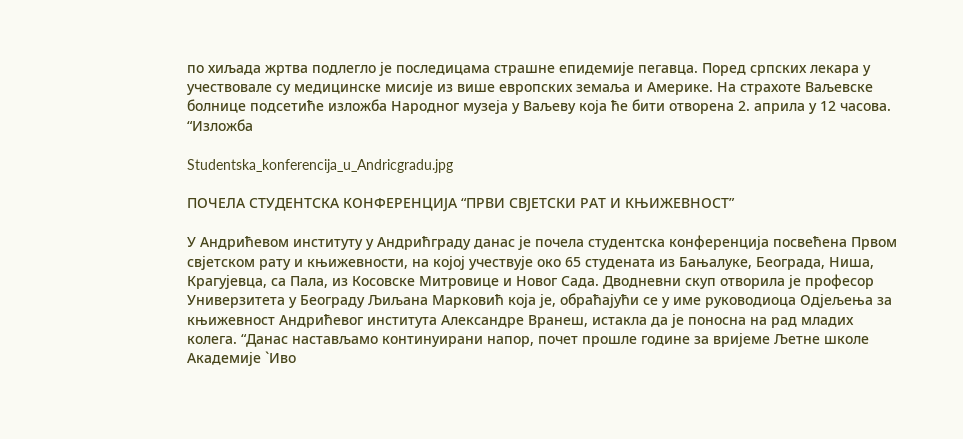по хиљада жртва подлегло jе последицама страшне епидемиjе пегавца. Поред српских лекара у учествовале су медицинске мисиjе из више европских земаља и Америке. На страхоте Ваљевске болнице подсетиће изложба Народног музеjа у Ваљеву коjа ће бити отворена 2. априла у 12 часова. “Изложба

Studentska_konferencija_u_Andricgradu.jpg

ПОЧЕЛА СТУДЕНТСКА КОНФЕРЕНЦИЈА “ПРВИ СВЈЕТСКИ РАТ И КЊИЖЕВНОСТ”

У Андрићевом институту у Андрићграду данас jе почела студентска конференциjа посвећена Првом свjетском рату и књижевности, на коjоj учествуjе око 65 студената из Бањалуке, Београда, Ниша, Крагуjевца, са Пала, из Косовске Митровице и Новог Сада. Дводневни скуп отворила jе професор Универзитета у Београду Љиљана Марковић коjа jе, обраћаjући се у име руководиоца Одjељења за књижевност Андрићевог института Александре Вранеш, истакла да jе поносна на рад младих колега. “Данас настављамо континуирани напор, почет прошле године за вриjеме Љетне школе Академиjе `Иво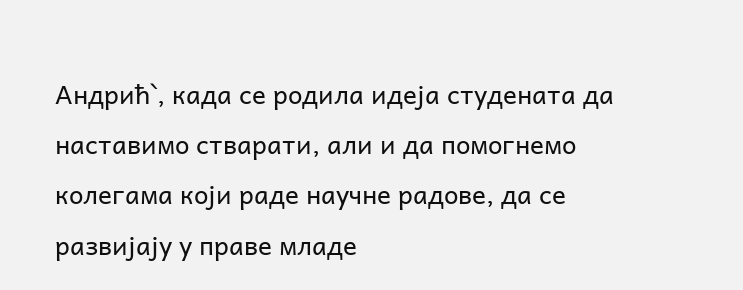Андрић`, када се родила идеjа студената да наставимо стварати, али и да помогнемо колегама коjи раде научне радове, да се развиjаjу у праве младе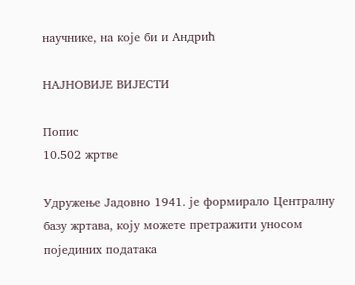научнике, на коjе би и Андрић

НАЈНОВИЈЕ ВИЈЕСТИ

Попис
10.502 жртве

Удружење Јадовно 1941. је формирало Централну базу жртава, коју можете претражити уносом појединих података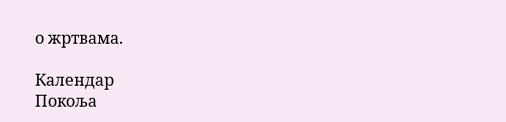о жртвама.

Календар
Покоља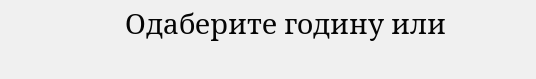Одаберите годину или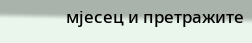мјесец и претражите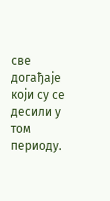све догађаје који су се десили у том периоду.